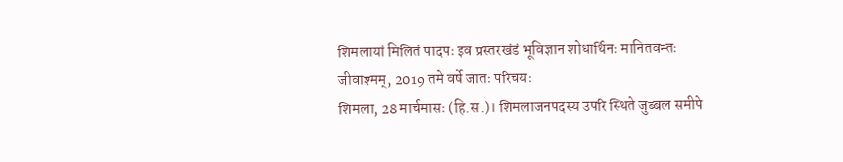शिमलायां मिलितं पादपः इव प्रस्तरखंडं भूविज्ञान शोधार्थिनः मानितवन्तः जीवाश्मम्, 2019 तमे वर्षे जातः परिचयः
शिमला, 28 मार्चमासः (हि.स.)। शिमलाजनपदस्य उपरि स्थिते जुब्बल समीपे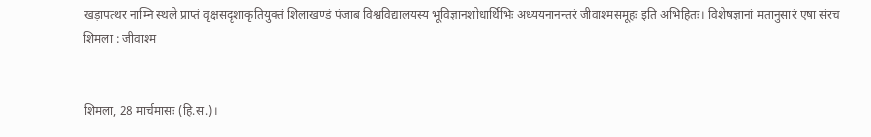खड़ापत्थर नाम्नि स्थले प्राप्तं वृक्षसदृशाकृतियुक्तं शिलाखण्डं पंजाब विश्वविद्यालयस्य भूविज्ञानशोधार्थिभिः अध्ययनानन्तरं जीवाश्मसमूहः इति अभिहितः। विशेषज्ञानां मतानुसारं एषा संरच
शिमला : जीवाश्म


शिमला, 28 मार्चमासः (हि.स.)।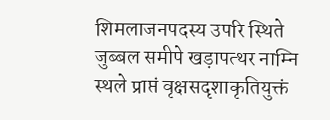शिमलाजनपदस्य उपरि स्थिते जुब्बल समीपे खड़ापत्थर नाम्नि स्थले प्राप्तं वृक्षसदृशाकृतियुक्तं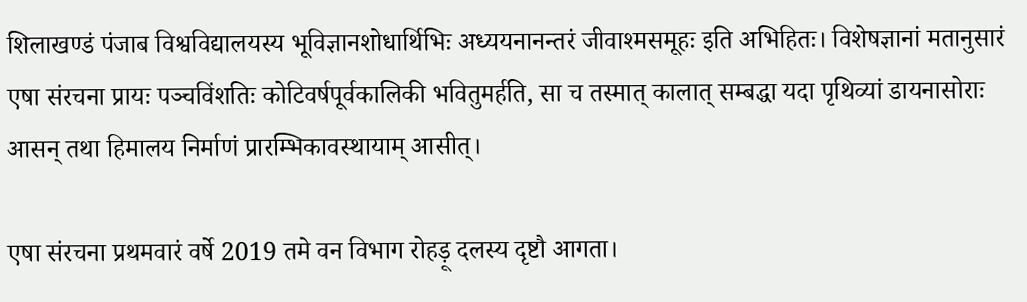शिलाखण्डं पंजाब विश्वविद्यालयस्य भूविज्ञानशोधार्थिभिः अध्ययनानन्तरं जीवाश्मसमूहः इति अभिहितः। विशेषज्ञानां मतानुसारं एषा संरचना प्रायः पञ्चविंशतिः कोटिवर्षपूर्वकालिकी भवितुमर्हति, सा च तस्मात् कालात् सम्बद्धा यदा पृथिव्यां डायनासोराः आसन् तथा हिमालय निर्माणं प्रारम्भिकावस्थायाम् आसीत्।

एषा संरचना प्रथमवारं वर्षे 2019 तमे वन विभाग रोहड़ू दलस्य दृष्टौ आगता।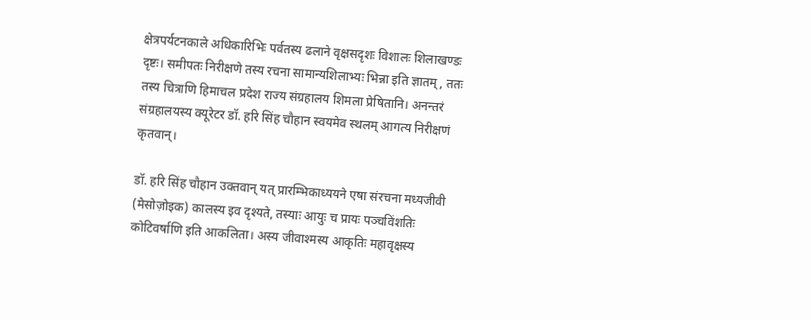क्षेत्रपर्यटनकाले अधिकारिभिः पर्वतस्य ढलाने वृक्षसदृशः विशालः शिलाखण्डः दृष्टः। समीपतः निरीक्षणे तस्य रचना सामान्यशिलाभ्यः भिन्ना इति ज्ञातम्, ततः तस्य चित्राणि हिमाचल प्रदेश राज्य संग्रहालय शिमला प्रेषितानि। अनन्तरं संग्रहालयस्य क्यूरेटर डॉ. हरि सिंह चौहान स्वयमेव स्थलम् आगत्य निरीक्षणं कृतवान्।

डॉ. हरि सिंह चौहान उक्तवान् यत् प्रारम्भिकाध्ययने एषा संरचना मध्यजीवी (मेसोज़ोइक) कालस्य इव दृश्यते, तस्याः आयुः च प्रायः पञ्चविंशतिः कोटिवर्षाणि इति आकलिता। अस्य जीवाश्मस्य आकृतिः महावृक्षस्य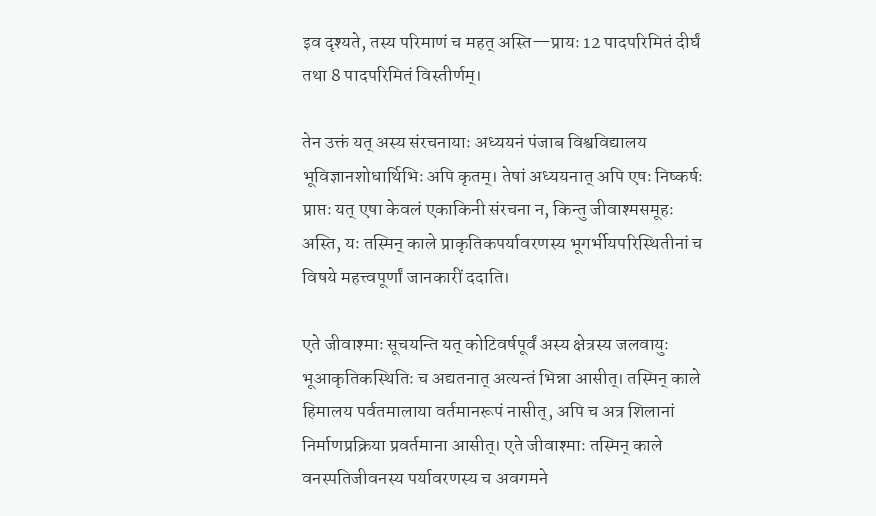इव दृश्यते, तस्य परिमाणं च महत् अस्ति—प्रायः 12 पादपरिमितं दीर्घं तथा 8 पादपरिमितं विस्तीर्णम्।

तेन उक्तं यत् अस्य संरचनायाः अध्ययनं पंजाब विश्वविद्यालय भूविज्ञानशोधार्थिभिः अपि कृतम्। तेषां अध्ययनात् अपि एषः निष्कर्षः प्राप्तः यत् एषा केवलं एकाकिनी संरचना न, किन्तु जीवाश्मसमूहः अस्ति, यः तस्मिन् काले प्राकृतिकपर्यावरणस्य भूगर्भीयपरिस्थितीनां च विषये महत्त्वपूर्णां जानकारीं ददाति।

एते जीवाश्माः सूचयन्ति यत् कोटिवर्षपूर्वं अस्य क्षेत्रस्य जलवायुः भूआकृतिकस्थितिः च अद्यतनात् अत्यन्तं भिन्ना आसीत्। तस्मिन् काले हिमालय पर्वतमालाया वर्तमानरूपं नासीत्, अपि च अत्र शिलानां निर्माणप्रक्रिया प्रवर्तमाना आसीत्। एते जीवाश्माः तस्मिन् काले वनस्पतिजीवनस्य पर्यावरणस्य च अवगमने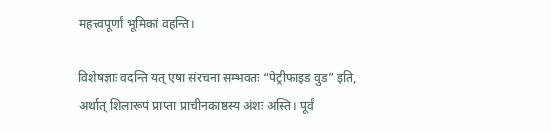महत्त्वपूर्णां भूमिकां वहन्ति।

विशेषज्ञाः वदन्ति यत् एषा संरचना सम्भवतः “पेट्रीफाइड वुड” इति, अर्थात् शिलारूपं प्राप्ता प्राचीनकाष्ठस्य अंशः अस्ति। पूर्वं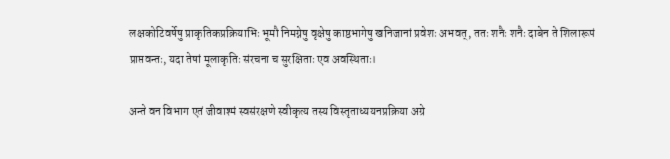लक्षकोटिवर्षेषु प्राकृतिकप्रक्रियाभिः भूमौ निमग्नेषु वृक्षेषु काष्ठभागेषु खनिजानां प्रवेशः अभवत्, ततः शनैः शनैः दाबेन ते शिलारूपं प्राप्तवन्तः, यदा तेषां मूलाकृतिः संरचना च सुरक्षिताः एव अवस्थिताः।

अन्ते वन विभाग एतं जीवाश्मं स्वसंरक्षणे स्वीकृत्य तस्य विस्तृताध्ययनप्रक्रिया अग्रे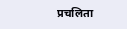प्रचलिता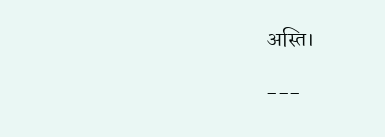अस्ति।

---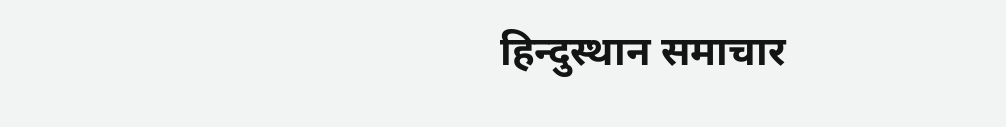हिन्दुस्थान समाचार